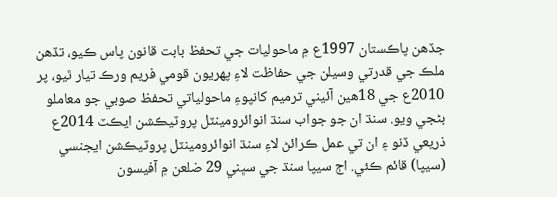جڏھن پاڪستان 1997ع ۾ ماحوليات جي تحفظ بابت قانون پاس ڪيو، تڏھن ملڪ جي قدرتي وسيلن جي حفاظت لاءِ پھريون قومي فريم ورڪ تيار ٿيو، پر 2010ع جي 18هين آئيني ترميم کانپوءِ ماحولياتي تحفظ صوبي جو معاملو بڻجي ويو. سنڌ ان جو جواب سنڌ انوائرومينٽل پروٽيڪشن ايڪٽ 2014ع ذريعي ڏنو ۽ ان تي عمل ڪرائڻ لاءِ سنڌ انوائرومينٽل پروٽيڪشن ايجنسي (سيپا) قائم ڪئي. اڄ سيپا سنڌ جي سڀني 29 ضلعن ۾ آفيسون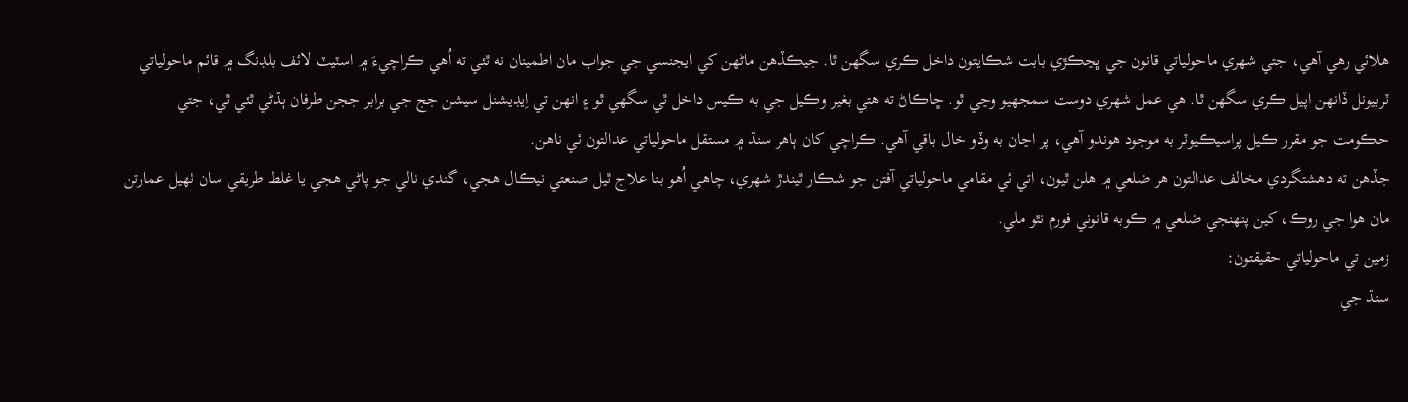هلائي رهي آهي، جتي شهري ماحولياتي قانون جي ڀڃڪڙي بابت شڪايتون داخل ڪري سگهن ٿا. جيڪڏھن ماڻهن کي ايجنسي جي جواب مان اطمينان نه ٿئي ته اُھي ڪراچيءَ ۾ اسٽيٽ لائف بلڊنگ ۾ قائم ماحولياتي ٽربيونل ڏانھن اپيل ڪري سگھن ٿا. هي عمل شهري دوست سمجھيو وڃي ٿو. ڇاڪاڻ ته هتي بغير وڪيل جي به ڪيس داخل ٿي سگهي ٿو ۽ انهن تي اِيڊيشنل سيشن جج جي برابر ججن طرفان ٻڌڻي ٿئي ٿي، جتي حڪومت جو مقرر ڪيل پراسيڪيوٽر به موجود هوندو آهي، پر اڃان به وڏو خال باقي آهي. ڪراچي کان ٻاهر سنڌ ۾ مستقل ماحولياتي عدالتون ئي ناهن.
جڏھن ته دهشتگردي مخالف عدالتون هر ضلعي ۾ هلن ٿيون، اتي ئي مقامي ماحولياتي آفتن جو شڪار ٿيندڙ شهري، چاهي اُهو بنا علاج ٿيل صنعتي نيڪال هجي، گندي نالي جو پاڻي هجي يا غلط طريقي سان ٺھيل عمارتن مان هوا جي روڪ، کين پنهنجي ضلعي ۾ ڪوبه قانوني فورم نٿو ملي.
زمين تي ماحولياتي حقيقتون:
سنڌ جي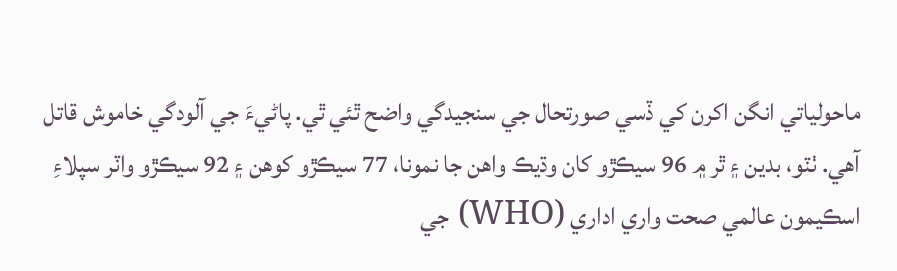ماحولياتي انگن اکرن کي ڏسي صورتحال جي سنجيدگي واضح ٿئي ٿي. پاڻيءَ جي آلودگي خاموش قاتل آهي. ٺٽو، بدين ۽ ٿر ۾ 96 سيڪڙو کان وڌيڪ واهن جا نمونا، 77 سيڪڙو کوهن ۽ 92 سيڪڙو واٽر سپلاءِ اسڪيمون عالمي صحت واري اداري (WHO) جي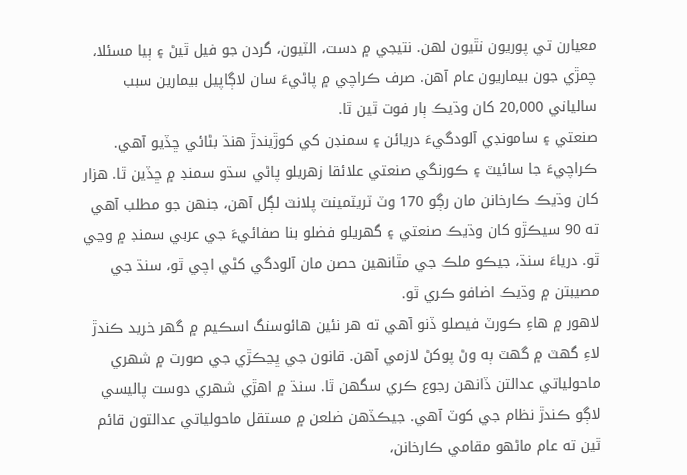معيارن تي پوريون نٿيون لهن. نتيجي ۾ دست، الٽيون، گردن جو فيل ٿيڻ ۽ ٻيا مسئلا، چمڙي جون بيماريون عام آهن. صرف ڪراچي ۾ پاڻيءَ سان لاڳاپيل بيمارين سبب سالياني 20,000 کان وڌيڪ ٻار فوت ٿين ٿا.
صنعتي ۽ سامونڊي آلودگيءَ دريائن ۽ سمنڊن کي کوڙيندڙ هنڌ بڻائي ڇڏيو آهي. ڪراچيءَ جا سائيٽ ۽ ڪورنگي صنعتي علائقا زهريلو پاڻي سڌو سمنڊ ۾ ڇڏين ٿا. ھزار کان وڌيڪ ڪارخانن مان رڳو 170 وٽ ٽريٽمينٽ پلانٽ لڳل آھن، جنهن جو مطلب آهي ته 90 سيڪڙو کان وڌيڪ صنعتي ۽ گهريلو فضلو بنا صفائيءَ جي عربي سمنڊ ۾ وڃي ٿو. درياءَ سنڌ، جيڪو ملڪ جي مٿانهين حصن مان آلودگي کڻي اچي ٿو، سنڌ جي مصيبتن ۾ وڌيڪ اضافو ڪري ٿو.
لاهور ۾ هاءِ ڪورٽ فيصلو ڏنو آهي ته هر نئين هائوسنگ اسڪيم ۾ گهر خريد ڪندڙ لاءِ گهٽ ۾ گهٽ ٻه وڻ پوکڻ لازمي آهن. قانون جي ڀڃڪڙي جي صورت ۾ شهري ماحولياتي عدالتن ڏانهن رجوع ڪري سگهن ٿا. سنڌ ۾ اهڙي شهري دوست پاليسي لاڳو ڪندڙ نظام جي کوٽ آهي. جيڪڏھن ضلعن ۾ مستقل ماحولياتي عدالتون قائم ٿين ته عام ماڻهو مقامي ڪارخانن،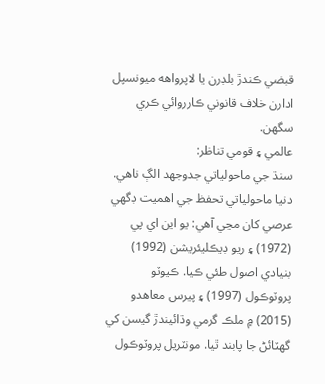قبضي ڪندڙ بلڊرن يا لاپرواهه ميونسپل ادارن خلاف قانوني ڪارروائي ڪري سگهن.
عالمي ۽ قومي تناظر:
سنڌ جي ماحولياتي جدوجهد الڳ ناهي. دنيا ماحولياتي تحفظ جي اهميت ڊگهي عرصي کان مڃي آهي: يو اين اي پي (1972) ۽ ريو ڊيڪليئريشن (1992) بنيادي اصول طئي ڪيا. ڪيوٽو پروٽوڪول (1997) ۽ پيرس معاهدو (2015) ۾ ملڪ گرمي وڌائيندڙ گيسن کي گهٽائڻ جا پابند ٿيا. مونٽريل پروٽوڪول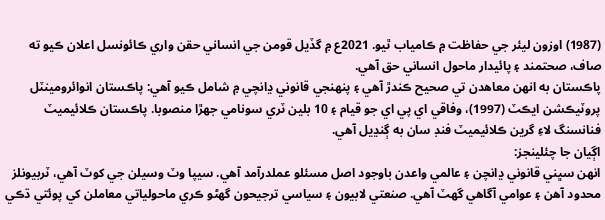(1987) اوزون ليئر جي حفاظت ۾ ڪامياب ٿيو. 2021ع ۾ گڏيل قومن جي انساني حقن واري ڪائونسل اعلان ڪيو ته صاف، صحتمند ۽ پائيدار ماحول انساني حق آهي.
پاڪستان به انهن معاهدن تي صحيح ڪندڙ آهي ۽ پنهنجي قانوني ڍانچي ۾ شامل ڪيو آهي: پاڪستان انوائرومينٽل پروٽيڪشن ايڪٽ (1997)، وفاقي اي پي اي جو قيام ۽ 10 بلين ٽري سونامي جهڙا منصوبا. پاڪستان ڪلائيميٽ فنانسنگ لاءِ گرين ڪلائيميٽ فنڊ سان به ڳنڍيل آهي.
اڳيان جا چئلينجز:
انهن سڀني قانوني ڍانچن ۽ عالمي واعدن باوجود اصل مسئلو عملدرآمد آهي. سيپا وٽ وسيلن جي کوٽ آهي، ٽربيونلز محدود آهن ۽ عوامي آگاهي گهٽ آهي. صنعتي لابيون ۽ سياسي ترجيحون گهڻو ڪري ماحولياتي معاملن کي پوئتي ڌڪي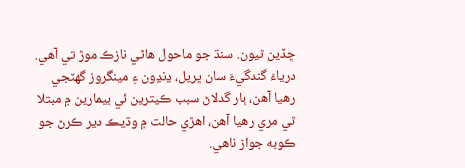ڇڏين ٿيون. سنڌ جو ماحول هاڻي نازڪ موڙ تي آهي. درياءَ گندگيءَ سان ڀريل، ڍنڍون ۽ مينگروز گهٽجي رهيا آهن، ٻار گدلاڻ سبب ڪيترين ئي بيمارين ۾ مبتلا ٿي مري رهيا آهن، اهڙي حالت ۾ وڌيڪ دير ڪرڻ جو ڪوبه جواز ناهي.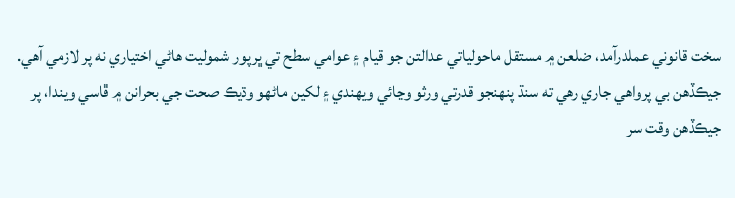سخت قانوني عملدرآمد، ضلعن ۾ مستقل ماحولياتي عدالتن جو قيام ۽ عوامي سطح تي ڀرپور شموليت هاڻي اختياري نه پر لازمي آهي.
جيڪڏهن بي پرواهي جاري رهي ته سنڌ پنهنجو قدرتي ورثو وڃائي ويهندي ۽ لکين ماڻهو وڌيڪ صحت جي بحرانن ۾ ڦاسي ويندا، پر جيڪڏھن وقت سر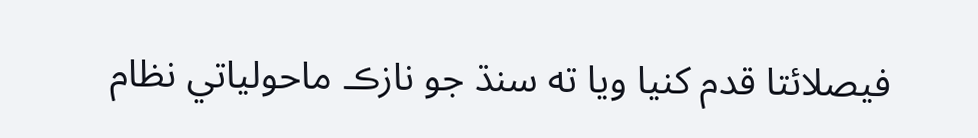فيصلائتا قدم کنيا ويا ته سنڌ جو نازڪ ماحولياتي نظام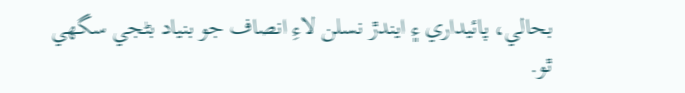بحالي، پائيداري ۽ ايندڙ نسلن لاءِ انصاف جو بنياد بڻجي سگهي ٿو.